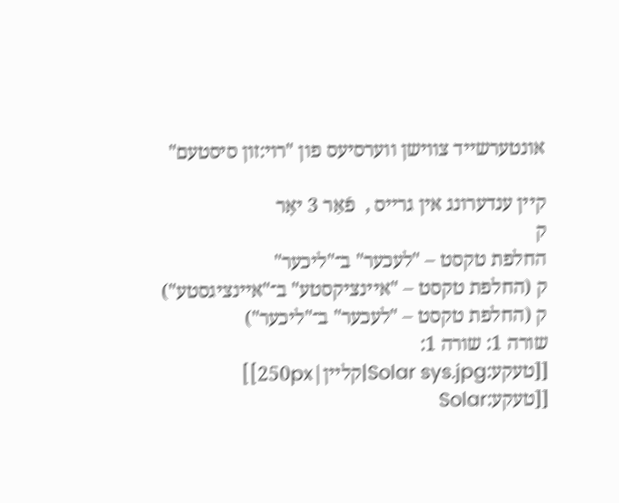אונטערשייד צווישן ווערסיעס פון "רוי:זון סיסטעם"

קיין ענדערונג אין גרייס ,  פֿאַר 3 יאָר
ק
החלפת טקסט – "לעכער" ב־"ליכער"
ק (החלפת טקסט – "איינציקסטע" ב־"איינציגסטע")
ק (החלפת טקסט – "לעכער" ב־"ליכער")
שורה 1: שורה 1:
[[טעקע:Solar sys.jpg|קליין|250px]]
[[טעקע:Solar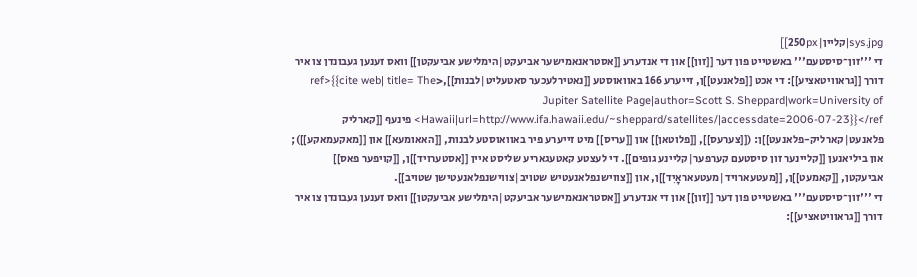sys.jpg|קליין|250px]]
די '''זון־סיסטעם''' באשטייט פון דער [[זון]] און די אנדערע [[אסטראנאמישער אביעקט|הימלישע אביעקטן]] וואס זענען געבונדן צו איר דורך [[גראוויטאציע]]: די אכט [[פלאנעט]]ן, זייערע 166 באוואוסטע [[נאטירלעכער סאטעליט|לבנות]],<ref>{{cite web| title= The Jupiter Satellite Page|author=Scott S. Sheppard|work=University of Hawaii|url=http://www.ifa.hawaii.edu/~sheppard/satellites/|accessdate=2006-07-23}}</ref> פינעף [[קארליק פלאנעט|קארליק-פלאנעט]]ן: ([[צערעס]], [[פלוטאן]] און [[עריס]] מיט זייערע פיר באוואוסטע לבנות, [[האאומעא]] און [[מאקעמאקע]]); און ביליאנען [[קליינער זון סיסטעם קערפער|קליינע גופים]]. די לעצטע קאטעגאריע שליסט איין [[אסטערויד]]ן, [[קויפער פאס]] אביעקטן, [[קאמעט]]ן, [[מעטעארויד|מעטעאראָיִד]]ן, און [[צווישנפלאנעטיש שטויב|צווישנפלאנעטישן שטויב]].
די '''זון־סיסטעם''' באשטייט פון דער [[זון]] און די אנדערע [[אסטראנאמישער אביעקט|הימלישע אביעקטן]] וואס זענען געבונדן צו איר דורך [[גראוויטאציע]]: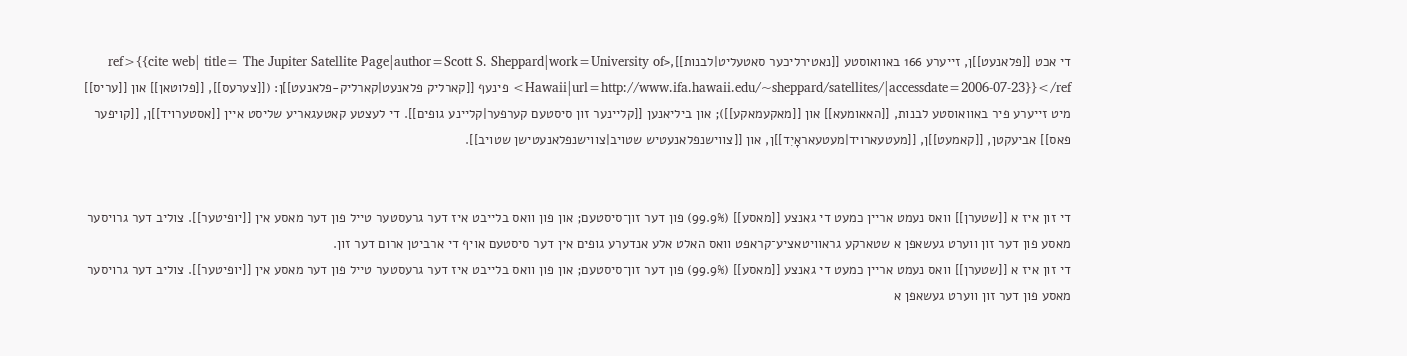די אכט [[פלאנעט]]ן, זייערע 166 באוואוסטע [[נאטירליכער סאטעליט|לבנות]],<ref>{{cite web| title= The Jupiter Satellite Page|author=Scott S. Sheppard|work=University of Hawaii|url=http://www.ifa.hawaii.edu/~sheppard/satellites/|accessdate=2006-07-23}}</ref> פינעף [[קארליק פלאנעט|קארליק-פלאנעט]]ן: ([[צערעס]], [[פלוטאן]] און [[עריס]] מיט זייערע פיר באוואוסטע לבנות, [[האאומעא]] און [[מאקעמאקע]]); און ביליאנען [[קליינער זון סיסטעם קערפער|קליינע גופים]]. די לעצטע קאטעגאריע שליסט איין [[אסטערויד]]ן, [[קויפער פאס]] אביעקטן, [[קאמעט]]ן, [[מעטעארויד|מעטעאראָיִד]]ן, און [[צווישנפלאנעטיש שטויב|צווישנפלאנעטישן שטויב]].


די זון איז א [[שטערן]] וואס נעמט אריין כמעט די גאנצע [[מאסע]] (99.9%) פון דער זון־סיסטעם; און פון וואס בלייבט איז דער גרעסטער טייל פון דער מאסע אין [[יופיטער]]. צוליב דער גרויסער מאסע פון דער זון ווערט געשאפן א שטארקע גראוויטאציע־קראפט וואס האלט אלע אנדערע גופים אין דער סיסטעם אויף די ארביטן ארום דער זון.
די זון איז א [[שטערן]] וואס נעמט אריין כמעט די גאנצע [[מאסע]] (99.9%) פון דער זון־סיסטעם; און פון וואס בלייבט איז דער גרעסטער טייל פון דער מאסע אין [[יופיטער]]. צוליב דער גרויסער מאסע פון דער זון ווערט געשאפן א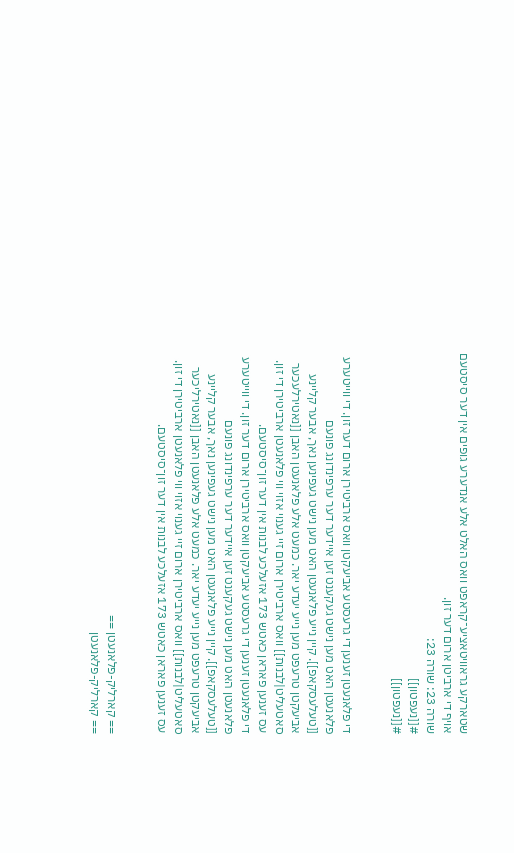שטארקע גראוויטאציע־קראפט וואס האלט אלע אנדערע גופים אין דער סיסטעם אויף די ארביטן ארום דער זון.
שורה 23: שורה 23:
#[[נעפטון]]
#[[נעפטון]]


די פלאנעטן זענען די גרעסטע אביעקטן וואס ארביטירן ארום דער זון. די ווייטערע פלאנעטן האט מען נישט געקענט זען איידער דער ערפינדונג פונעם [[טעלעסקאפ]]. קיין נייע פלאנעטן האט מען נישט געפינען נאך, אבער קליינע אביעקטן טרעפט מען נייע יעדע יאר. כמעט אלע פלאנעטן האבן [[נאטירלעכער סאטעליט|לבנות]] וואס ארביטירן ארום זיי גענוי אזוי ווי פלאנעטן ארביטירן די זון. עס זענען פאראן כאטש 173 אזעלכע לבנות אין דער זון־סיסטעם.
די פלאנעטן זענען די גרעסטע אביעקטן וואס ארביטירן ארום דער זון. די ווייטערע פלאנעטן האט מען נישט געקענט זען איידער דער ערפינדונג פונעם [[טעלעסקאפ]]. קיין נייע פלאנעטן האט מען נישט געפינען נאך, אבער קליינע אביעקטן טרעפט מען נייע יעדע יאר. כמעט אלע פלאנעטן האבן [[נאטירליכער סאטעליט|לבנות]] וואס ארביטירן ארום זיי גענוי אזוי ווי פלאנעטן ארביטירן די זון. עס זענען פאראן כאטש 173 אזעלכע לבנות אין דער זון־סיסטעם.


== קארליק-פלאנעטן ==
== קארליק-פלאנעטן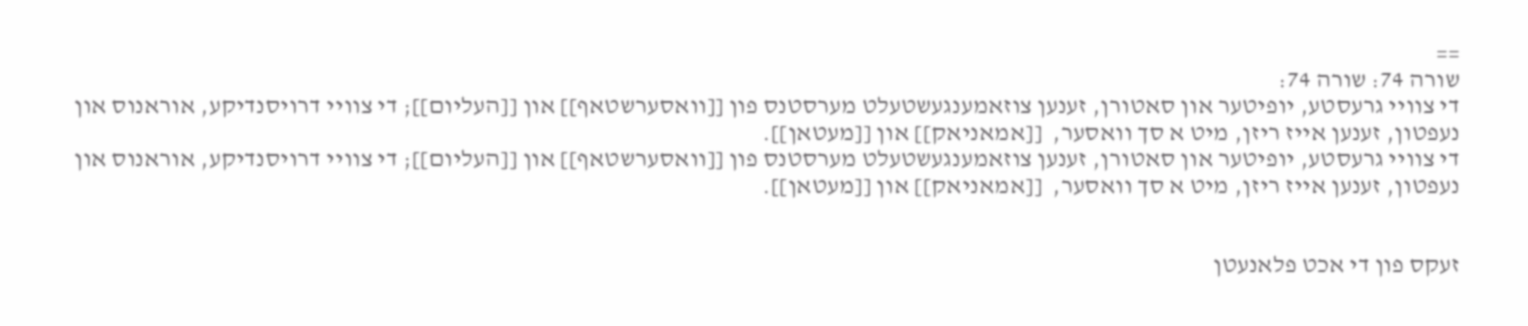==
שורה 74: שורה 74:
די צוויי גרעסטע, יופיטער און סאטורן, זענען צוזאמענגעשטעלט מערסטנס פון [[וואסערשטאף]] און [[העליום]]; די צוויי דרויסנדיקע, אוראנוס און נעפטון, זענען אייז ריזן, מיט א סך וואסער,  [[אמאניאק]] און [[מעטאן]].
די צוויי גרעסטע, יופיטער און סאטורן, זענען צוזאמענגעשטעלט מערסטנס פון [[וואסערשטאף]] און [[העליום]]; די צוויי דרויסנדיקע, אוראנוס און נעפטון, זענען אייז ריזן, מיט א סך וואסער,  [[אמאניאק]] און [[מעטאן]].


זעקס פון די אכט פלאנעטן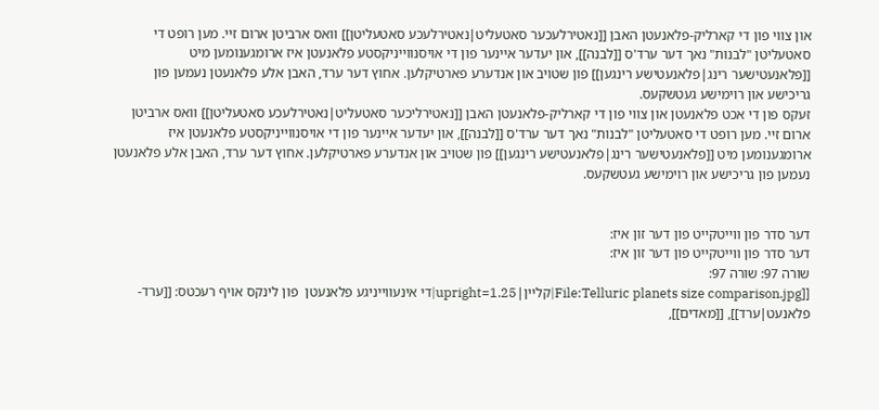און צווי פון די קארליק-פלאנעטן האבן [[נאטירלעכער סאטעליט|נאטירלעכע סאטעליטן]] וואס ארביטן ארום זיי. מען רופט די סאטעליטן "לבנות" נאך דער ערד'ס [[לבנה]], און יעדער איינער פון די אויסנווייניקסטע פלאנעטן איז ארומגענומען מיט [[פלאנעטישער רינג|פלאנעטישע רינגען]] פון שטויב און אנדערע פארטיקלען. אחוץ דער ערד, האבן אלע פלאנעטן נעמען פון גריכישע און רוימישע געטשקעס.
זעקס פון די אכט פלאנעטן און צווי פון די קארליק-פלאנעטן האבן [[נאטירליכער סאטעליט|נאטירלעכע סאטעליטן]] וואס ארביטן ארום זיי. מען רופט די סאטעליטן "לבנות" נאך דער ערד'ס [[לבנה]], און יעדער איינער פון די אויסנווייניקסטע פלאנעטן איז ארומגענומען מיט [[פלאנעטישער רינג|פלאנעטישע רינגען]] פון שטויב און אנדערע פארטיקלען. אחוץ דער ערד, האבן אלע פלאנעטן נעמען פון גריכישע און רוימישע געטשקעס.


דער סדר פון ווייטקייט פון דער זון איז:
דער סדר פון ווייטקייט פון דער זון איז:
שורה 97: שורה 97:
[[File:Telluric planets size comparison.jpg|קליין|upright=1.25|די אינעווייניגע פלאנעטן  פון לינקס אויף רעכטס: [[ערד-פלאנעט|ערד]], [[מאדים]],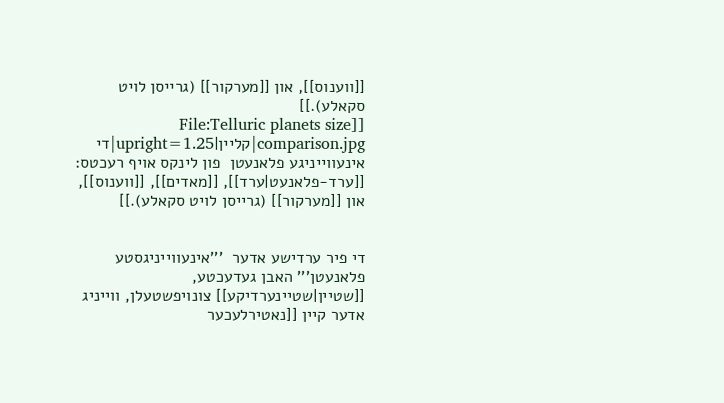[[ווענוס]], און [[מערקור]] (גרייסן לויט סקאלע).]]
[[File:Telluric planets size comparison.jpg|קליין|upright=1.25|די אינעווייניגע פלאנעטן  פון לינקס אויף רעכטס: [[ערד-פלאנעט|ערד]], [[מאדים]], [[ווענוס]], און [[מערקור]] (גרייסן לויט סקאלע).]]


די פיר ערדישע אדער  '''אינעווייניגסטע פלאנעטן''' האבן געדעכטע, [[שטיין|שטיינערדיקע]] צונויפשטעלן, ווייניג אדער קיין [[נאטירלעכער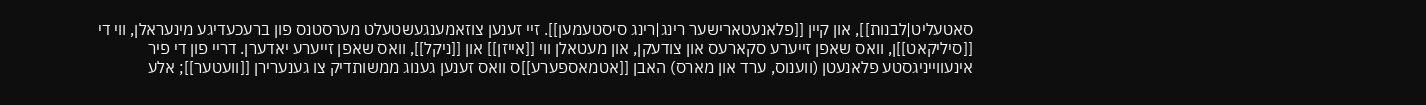סאטעליט|לבנות]], און קיין [[פלאנעטארישער רינג|רינג סיסטעמען]]. זיי זענען צוזאמענגעשטעלט מערסטנס פון ברעכעדיגע מינעראלן, ווי די [[סיליקאט]]ן, וואס שאפן זייערע סקארעס און צודעקן, און מעטאלן ווי [[אייזן]] און [[ניקל]], וואס שאפן זייערע יאדערן. דריי פון די פיר אינעווייניגסטע פלאנעטן (ווענוס, ערד און מארס) האבן [[אטמאספערע]]ס וואס זענען גענוג ממשותדיק צו גענערירן [[וועטער]]; אלע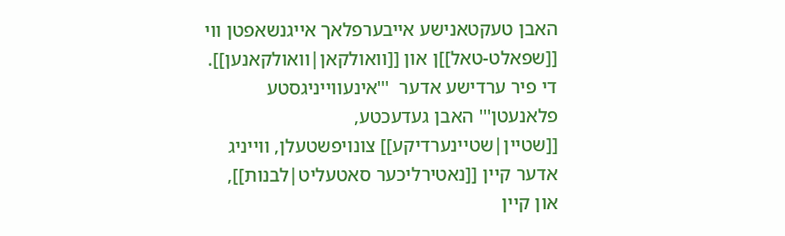האבן טעקטאנישע אייבערפלאך אייגנשאפטן ווי [[שפאלט-טאל]]ן און [[וואולקאן|וואולקאנען]].
די פיר ערדישע אדער  '''אינעווייניגסטע פלאנעטן''' האבן געדעכטע, [[שטיין|שטיינערדיקע]] צונויפשטעלן, ווייניג אדער קיין [[נאטירליכער סאטעליט|לבנות]], און קיין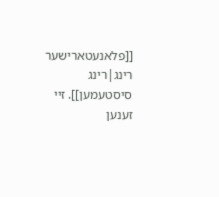[[פלאנעטארישער רינג|רינג סיסטעמען]]. זיי זענען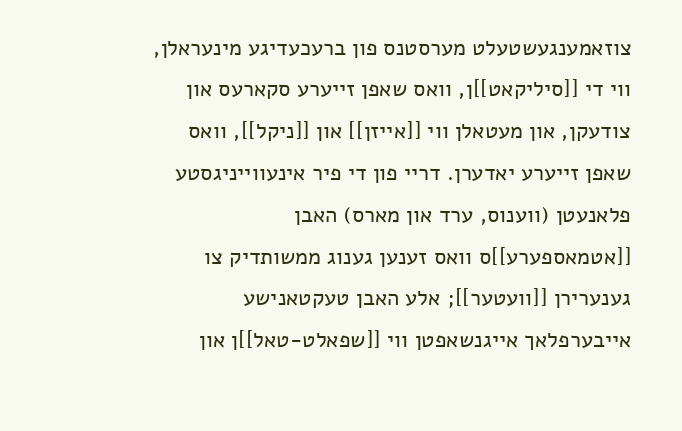צוזאמענגעשטעלט מערסטנס פון ברעכעדיגע מינעראלן, ווי די [[סיליקאט]]ן, וואס שאפן זייערע סקארעס און צודעקן, און מעטאלן ווי [[אייזן]] און [[ניקל]], וואס שאפן זייערע יאדערן. דריי פון די פיר אינעווייניגסטע פלאנעטן (ווענוס, ערד און מארס) האבן [[אטמאספערע]]ס וואס זענען גענוג ממשותדיק צו גענערירן [[וועטער]]; אלע האבן טעקטאנישע אייבערפלאך אייגנשאפטן ווי [[שפאלט-טאל]]ן און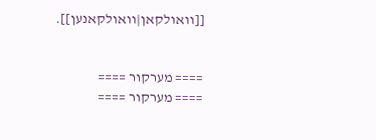[[וואולקאן|וואולקאנען]].


==== מערקור ====
==== מערקור ====